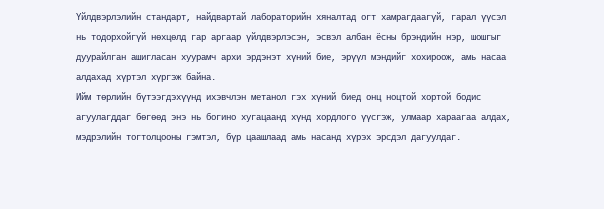Үйлдвэрлэлийн стандарт, найдвартай лабораторийн хяналтад огт хамрагдаагүй, гарал үүсэл нь тодорхойгүй нөхцөлд гар аргаар үйлдвэрлэсэн, эсвэл албан ёсны брэндийн нэр, шошгыг дуурайлган ашигласан хуурамч архи эрдэнэт хүний бие, эрүүл мэндийг хохироож, амь насаа алдахад хүртэл хүргэж байна.
Ийм төрлийн бүтээгдэхүүнд ихэвчлэн метанол гэх хүний биед онц ноцтой хортой бодис агуулагддаг бөгөөд энэ нь богино хугацаанд хүнд хордлого үүсгэж, улмаар хараагаа алдах, мэдрэлийн тогтолцооны гэмтэл, бүр цаашлаад амь насанд хүрэх эрсдэл дагуулдаг.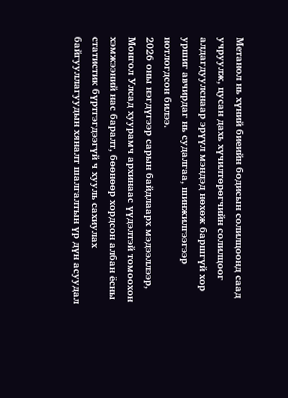Метанол нь хүний биеийн бодисын солилцоонд саад учруулж, цусан дахь хүчилтөрөгчийн солилцоог алдагдуулснаар эрүүл мэндэд нөхөж баршгүй хор уршиг авчирдаг нь судалгаа, шинжилгээгээр нотлогдсон билээ.
2026 оны нэгдүгээр сарын байдлаарх мэдээллээр, Монгол Улсад хуурамч архинаас үүдэлтэй томоохон хэмжээний нас баралт, бөөнөөр хордсон албан ёсны статистик бүртгэгдээгүй ч хууль сахиулах байгууллагуудын хяналт шалгалтын үр дүн асуудал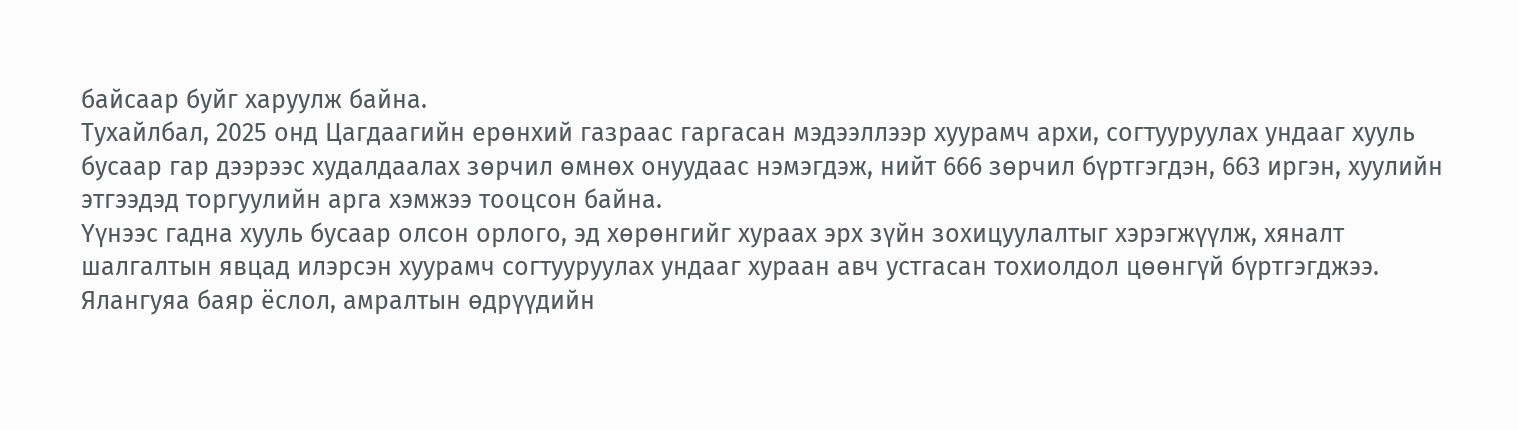байсаар буйг харуулж байна.
Тухайлбал, 2025 онд Цагдаагийн ерөнхий газраас гаргасан мэдээллээр хуурамч архи, согтууруулах ундааг хууль бусаар гар дээрээс худалдаалах зөрчил өмнөх онуудаас нэмэгдэж, нийт 666 зөрчил бүртгэгдэн, 663 иргэн, хуулийн этгээдэд торгуулийн арга хэмжээ тооцсон байна.
Үүнээс гадна хууль бусаар олсон орлого, эд хөрөнгийг хураах эрх зүйн зохицуулалтыг хэрэгжүүлж, хяналт шалгалтын явцад илэрсэн хуурамч согтууруулах ундааг хураан авч устгасан тохиолдол цөөнгүй бүртгэгджээ.
Ялангуяа баяр ёслол, амралтын өдрүүдийн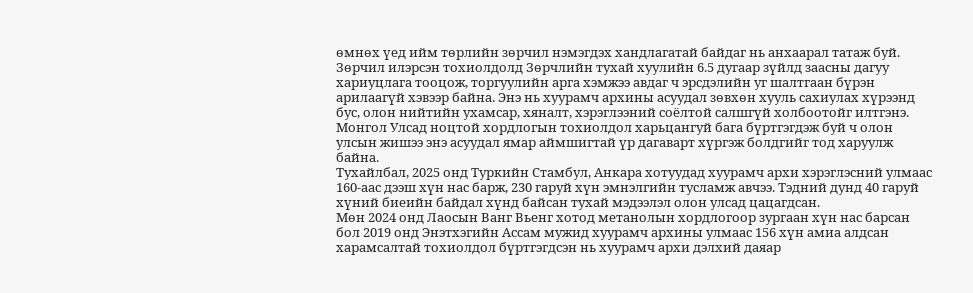өмнөх үед ийм төрлийн зөрчил нэмэгдэх хандлагатай байдаг нь анхаарал татаж буй.
Зөрчил илэрсэн тохиолдолд Зөрчлийн тухай хуулийн 6.5 дугаар зүйлд заасны дагуу хариуцлага тооцож, торгуулийн арга хэмжээ авдаг ч эрсдэлийн уг шалтгаан бүрэн арилаагүй хэвээр байна. Энэ нь хуурамч архины асуудал зөвхөн хууль сахиулах хүрээнд бус, олон нийтийн ухамсар, хяналт, хэрэглээний соёлтой салшгүй холбоотойг илтгэнэ.
Монгол Улсад ноцтой хордлогын тохиолдол харьцангуй бага бүртгэгдэж буй ч олон улсын жишээ энэ асуудал ямар аймшигтай үр дагаварт хүргэж болдгийг тод харуулж байна.
Тухайлбал, 2025 онд Туркийн Стамбул, Анкара хотуудад хуурамч архи хэрэглэсний улмаас 160-аас дээш хүн нас барж, 230 гаруй хүн эмнэлгийн тусламж авчээ. Тэдний дунд 40 гаруй хүний биеийн байдал хүнд байсан тухай мэдээлэл олон улсад цацагдсан.
Мөн 2024 онд Лаосын Ванг Вьенг хотод метанолын хордлогоор зургаан хүн нас барсан бол 2019 онд Энэтхэгийн Ассам мужид хуурамч архины улмаас 156 хүн амиа алдсан харамсалтай тохиолдол бүртгэгдсэн нь хуурамч архи дэлхий даяар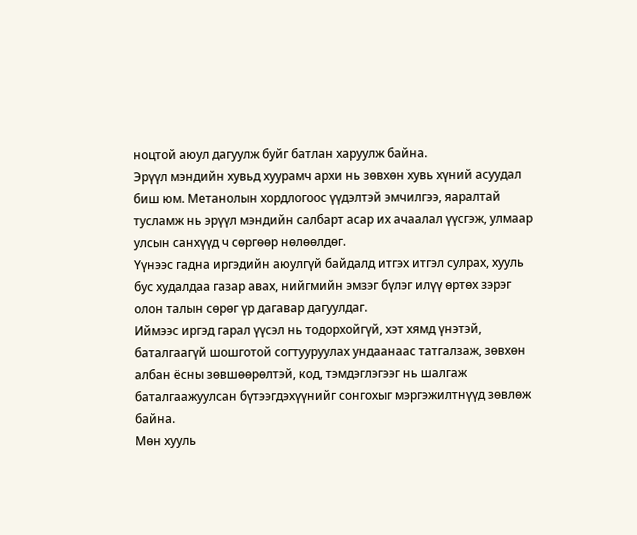ноцтой аюул дагуулж буйг батлан харуулж байна.
Эрүүл мэндийн хувьд хуурамч архи нь зөвхөн хувь хүний асуудал биш юм. Метанолын хордлогоос үүдэлтэй эмчилгээ, яаралтай тусламж нь эрүүл мэндийн салбарт асар их ачаалал үүсгэж, улмаар улсын санхүүд ч сөргөөр нөлөөлдөг.
Үүнээс гадна иргэдийн аюулгүй байдалд итгэх итгэл сулрах, хууль бус худалдаа газар авах, нийгмийн эмзэг бүлэг илүү өртөх зэрэг олон талын сөрөг үр дагавар дагуулдаг.
Иймээс иргэд гарал үүсэл нь тодорхойгүй, хэт хямд үнэтэй, баталгаагүй шошготой согтууруулах ундаанаас татгалзаж, зөвхөн албан ёсны зөвшөөрөлтэй, код, тэмдэглэгээг нь шалгаж баталгаажуулсан бүтээгдэхүүнийг сонгохыг мэргэжилтнүүд зөвлөж байна.
Мөн хууль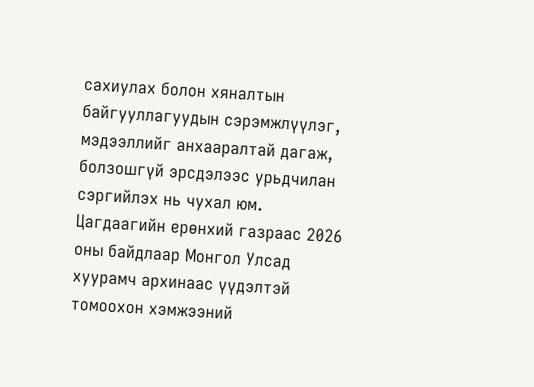сахиулах болон хяналтын байгууллагуудын сэрэмжлүүлэг, мэдээллийг анхааралтай дагаж, болзошгүй эрсдэлээс урьдчилан сэргийлэх нь чухал юм.
Цагдаагийн ерөнхий газраас 2026 оны байдлаар Монгол Улсад хуурамч архинаас үүдэлтэй томоохон хэмжээний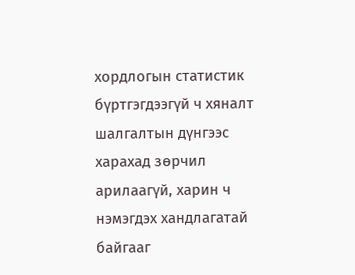хордлогын статистик бүртгэгдээгүй ч хяналт шалгалтын дүнгээс харахад зөрчил арилаагүй, харин ч нэмэгдэх хандлагатай байгааг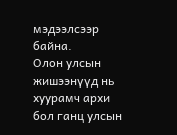мэдээлсээр байна.
Олон улсын жишээнүүд нь хуурамч архи бол ганц улсын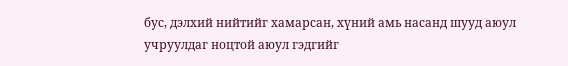бус, дэлхий нийтийг хамарсан, хүний амь насанд шууд аюул учруулдаг ноцтой аюул гэдгийг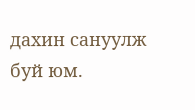дахин сануулж буй юм.